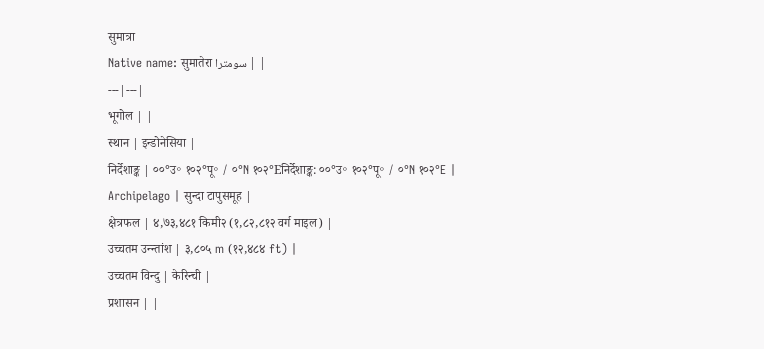सुमात्रा
Native name: सुमातेरा سومترا | |
---|---|
भूगोल | |
स्थान | इन्डोनेसिया |
निर्देशाङ्क | ००°उ॰ १०२°पू॰ / ०°N १०२°Eनिर्देशाङ्क: ००°उ॰ १०२°पू॰ / ०°N १०२°E |
Archipelago | सुन्दा टापुसमूह |
क्षेत्रफल | ४,७३,४८१ किमी२ (१,८२,८१२ वर्ग माइल) |
उच्चतम उन्न्तांश | ३,८०५ m (१२,४८४ ft) |
उच्चतम विन्दु | केरिन्ची |
प्रशासन | |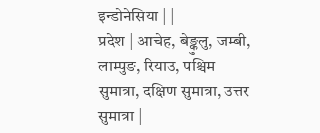इन्डोनेसिया | |
प्रदेश | आचेह, बेङ्कुलु, जम्बी, लाम्पुङ, रियाउ, पश्चिम सुमात्रा, दक्षिण सुमात्रा, उत्तर सुमात्रा |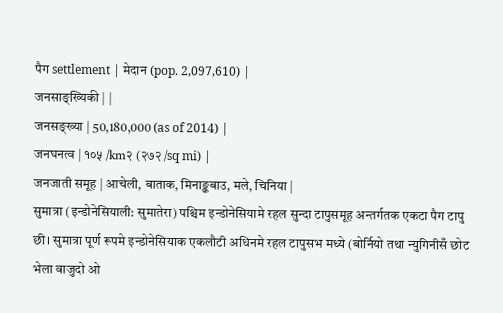पैग settlement | मेदान (pop. 2,097,610) |
जनसाङ्ख्यिकी | |
जनसङ्ख्या | 50,180,000 (as of 2014) |
जनघनत्व | १०५ /km२ (२७२ /sq mi) |
जनजाती समूह | आचेली, बाताक, मिनाङ्कबाउ, मले, चिनिया |
सुमात्रा (इन्डोनेसियाली: सुमातेरा) पश्चिम इन्डोनेसियामे रहल सुन्दा टापुसमूह अन्तर्गतक एकटा पैग टापु छी। सुमात्रा पूर्ण रूपमे इन्डोनेसियाक एकलौटी अधिनमे रहल टापुसभ मध्ये (बोर्नियो तथा न्युगिनीसँ छोट भेला वाजुदो ओ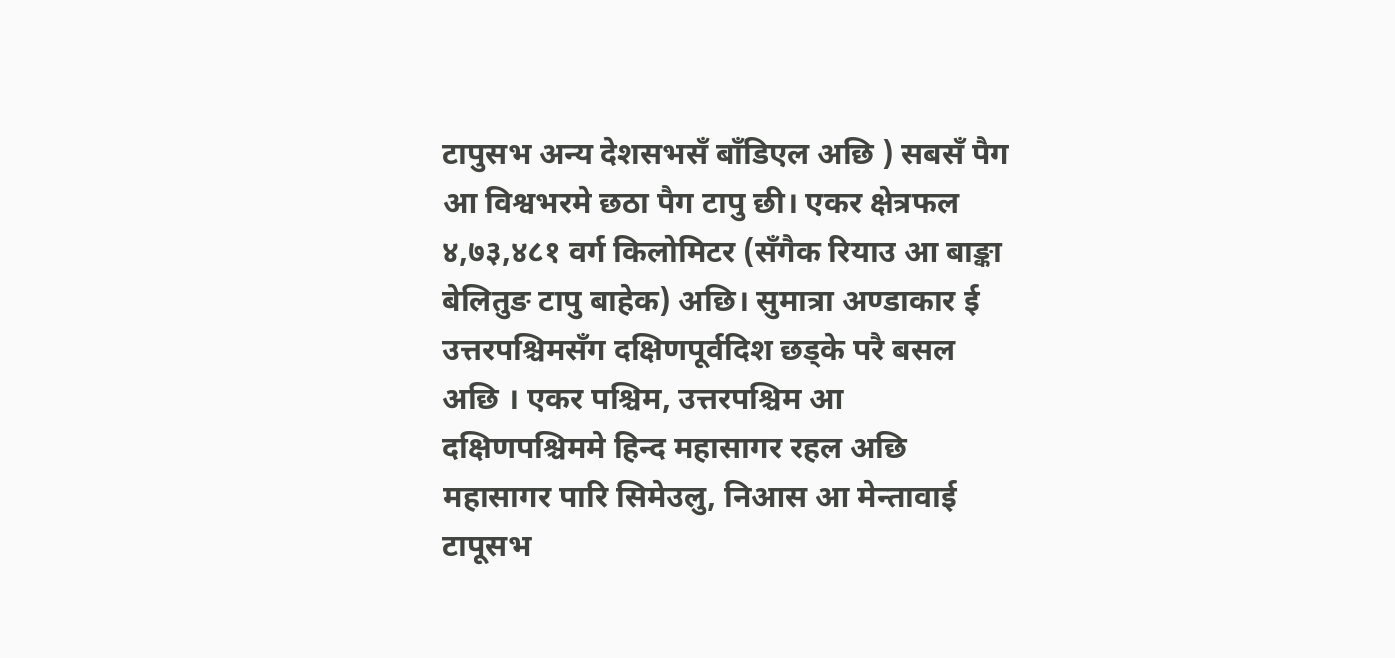टापुसभ अन्य देशसभसँ बाँडिएल अछि ) सबसँ पैग आ विश्वभरमे छठा पैग टापु छी। एकर क्षेत्रफल ४,७३,४८१ वर्ग किलोमिटर (सँगैक रियाउ आ बाङ्का बेलितुङ टापु बाहेक) अछि। सुमात्रा अण्डाकार ई उत्तरपश्चिमसँग दक्षिणपूर्वदिश छड्के परै बसल अछि । एकर पश्चिम, उत्तरपश्चिम आ दक्षिणपश्चिममे हिन्द महासागर रहल अछि महासागर पारि सिमेउलु, निआस आ मेन्तावाई टापूसभ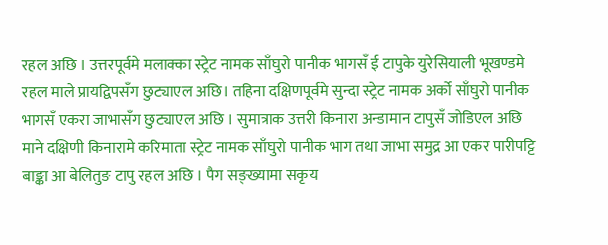रहल अछि । उत्तरपूर्वमे मलाक्का स्ट्रेट नामक साँघुरो पानीक भागसँ ई टापुके युरेसियाली भूखण्डमे रहल माले प्रायद्विपसँग छुट्याएल अछि। तहिना दक्षिणपूर्वमे सुन्दा स्ट्रेट नामक अर्को साँघुरो पानीक भागसँ एकरा जाभासँग छुट्याएल अछि । सुमात्राक उत्तरी किनारा अन्डामान टापुसँ जोडिएल अछि माने दक्षिणी किनारामे करिमाता स्ट्रेट नामक साँघुरो पानीक भाग तथा जाभा समुद्र आ एकर पारीपट्टि बाङ्का आ बेलितुङ टापु रहल अछि । पैग सङ्ख्यामा सकृय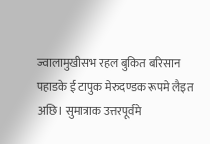ज्वालामुखीसभ रहल बुकित बरिसान पहाडके ई टापुक मेरुदण्डक रूपमे लैइत अछि। सुमात्राक उत्तरपूर्वमे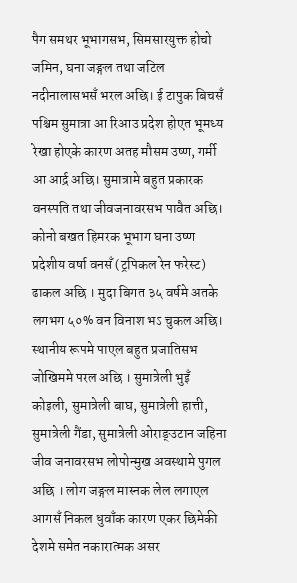पैग समथर भूभागसभ, सिमसारयुक्त होचो जमिन, घना जङ्गल तथा जटिल नदीनालासभसँ भरल अछि। ई टापुक बिचसँ पश्चिम सुमात्रा आ रिआउ प्रदेश होएत भूमध्य रेखा होएके कारण अतह मौसम उष्ण, गर्मी आ आर्द्र अछि। सुमात्रामे बहुत प्रकारक वनस्पति तथा जीवजनावरसभ पावैत अछि। कोनो बखत हिमरक भूभाग घना उष्ण प्रदेशीय वर्षा वनसँ (ट्रपिकल रेन फरेस्ट) ढाकल अछि । मुदा बिगत ३५ वर्षमे अतके लगभग ५०% वन विनाश भऽ चुकल अछि। स्थानीय रूपमे पाएल बहुत प्रजातिसभ जोखिममे परल अछि । सुमात्रेली भुइँ कोइली, सुमात्रेली बाघ, सुमात्रेली हात्ती, सुमात्रेली गैंडा, सुमात्रेली ओराङ्उटान जहिना जीव जनावरसभ लोपोन्मुख अवस्थामे पुगल अछि । लोग जङ्गल मास्नक लेल लगाएल आगसँ निकल धुवाँक कारण एकर छिमेकी देशमे समेत नकारात्मक असर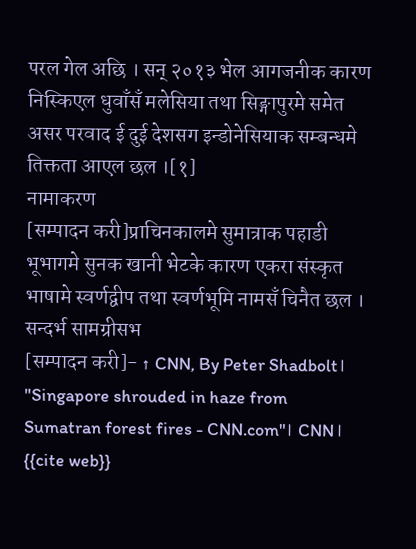परल गेल अछि । सन् २०१३ भेल आगजनीक कारण निस्किएल धुवाँसँ मलेसिया तथा सिङ्गापुरमे समेत असर परवाद ई दुई देशसग इन्डोनेसियाक सम्बन्धमे तिक्तता आएल छल ।[१]
नामाकरण
[सम्पादन करी]प्राचिनकालमे सुमात्राक पहाडी भूभागमे सुनक खानी भेटके कारण एकरा संस्कृत भाषामे स्वर्णद्वीप तथा स्वर्णभूमि नामसँ चिनैत छल ।
सन्दर्भ सामग्रीसभ
[सम्पादन करी]- ↑ CNN, By Peter Shadbolt। "Singapore shrouded in haze from Sumatran forest fires - CNN.com"। CNN।
{{cite web}}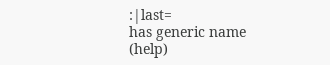:|last=
has generic name (help)